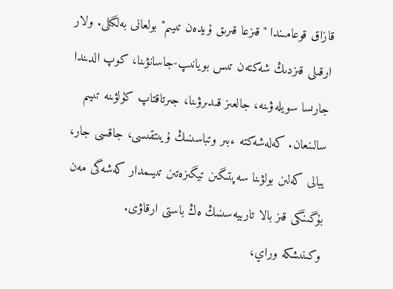قازاق قوعامىندا "قىزعا قىرىق ۇيدەن تىيىم" بولعانى بەلگىلى. ولار ارقىلى قىزدىڭ شەكتەن تىس بويانىپ-جاسانۋىنا، كوپ الدىندا جارىسا سويلەۋىنە، جالعىز قىدىرۋىنا، جىرتاقتاپ كۇلۋىنە تىيىم سالىنعان. كەلەشەكتە ءبىر وتباسىنىڭ ۇيىتقىسى، جاقسى جار، يبالى كەلىن بولۋىنا سەپتىگىن تيگىزەتىن تىيىمدار كەشەگى مەن بۇگىنگى قىز بالا تاربيەسىنىڭ ەڭ باستى ارقاۋى.
وكىنىشكە وراي،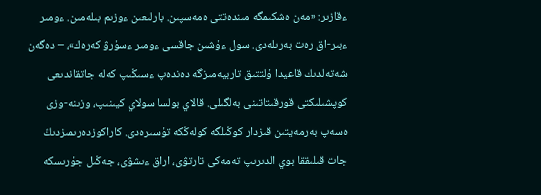ءقازىر: «مەن ەشكىمگە مىندەتتى ەمەسپىن. بارلىعىن ءوزىم بىلەمىن. ءومىر ءبىر-اق رەت بەرىلەدى. سول ءۇشىن جاقسى ءومىر ءسۇرۋ كەرەك»، – دەگەن شەتەلدىك قاعيدا ۇلتتىق تاربيەمىزگە دەندەپ ءسىڭىپ كەلە جاتقاندىعى كوپشىلىكتى قورقىتاتىنى بەلگىلى. قالاي بولسا سولاي كيىنىپ، وزىنە-وزى ەسەپ بەرمەيتىن قىزدار كوڭىلگە كولەڭكە تۇسىرەدى. كاراكوزدەرىمىزدىڭ جات قىلىققا بوي الدىرىپ تەمەكى تارتۋى، اراق ءىشۋى، جەڭىل جۇرىسكە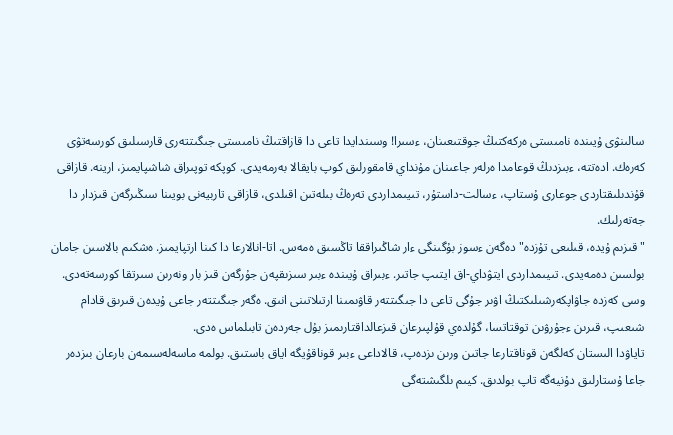سالىنۋى ۇيىندە نامىستى ەركەكتىڭ جوقتىعىنان، ءسىرا! وسىندايدا تاعى دا قازاقتىڭ نامىستى جىگىتتەرى قارسىلىق كورسەتۋى كەرەك. ادەتتە، ءبىزدىڭ قوعامدا ەرلەر جاعىنان مۇنداي قامقورلىق كوپ بايقالا بەرمەيدى. كوپكە توپىراق شاشپايمىز، ارينە. قازاقى قۇندىلىقتاردى جوعارى ۇستاپ، ءسالت-داستۇر، تىيىمداردى تەرەڭ بىلەتىن اقىلدى، قازاقى تاربيەنى بويىنا سىڭىرگەن قىزدار دا جەتەرلىك.
"قىزىم ۇيدە، قىلىعى تۇزدە" دەگەن ءسوز بۇگىنگى ءار شاڭىراققا تاڭسىق ەمەس. اتا-انالارعا دا كىنا ارتپايمىز. ەشكىم بالاسىن جامان بولسىن دەمەيدى. تىيىمداردى ايتۋداي-اق ايتىپ جاتىر. ءبىراق ۇيىندە ءبىر سىزىقپەن جۇرگەن قىز بار ونەرىن سىرتقا كورسەتەدى. وسى كەزدە جاۋاپكەرشىلىكتىڭ اۋىر جۇگى تاعى دا جىگىتتەر قاۋىمىنا ارتىلاتىنى انىق. ەگەر جىگىتتەر جاعى ۇيدەن قىرىق قادام شىعىپ، قىرىن ءجۇرۋىن توقتاتسا، گۇلدەي قۇلپىرعان قىزعالداقتارىمىز بۇل جەردەن تابىلماس ەدى.
تاياۋدا الىستان كەلگەن قوناقتارعا جاتىن ورىن ىزدەپ، قالاداعى ءبىر قوناقۇيگە اياق باستىق. بولمە ماسەلەسىمەن بارعان بىزدەر جاعا ۇستارلىق دۇنيەگە تاپ بولدىق. كيىم ىلگىشتەگى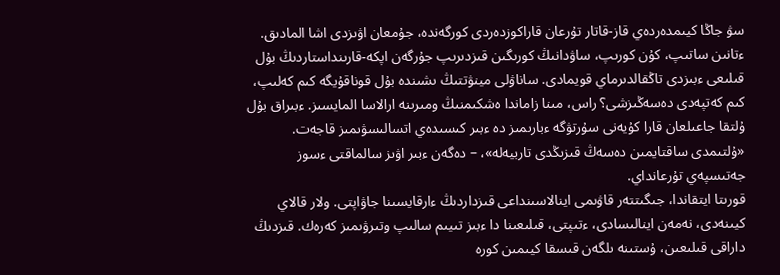سۋ جاڭا كيىمدەردەي قاز-قاتار تۇرعان قاراكوزدەردى كورگەندە، جۇمعان اۋىزدى اشا المادىق. ءتانىن ساتىپ، كۇن كورىپ، ساۋدانىڭ كورىگىن قىزدىرىپ جۇرگەن اپكە-قارىنداستاردىڭ بۇل قىلىعى ءبىزدى تاڭقالدىرماي قويمادى. ساناۋلى مينۋتتىڭ ىشىندە بۇل قوناقۇيگە كىم كەلىپ، كىم كەتپەدى دەسەڭىزشى؟ راس، مىنا زاماندا ەشكىمنىڭ ومىرىنە ارالاسا المايسىز. ءبىراق بۇل ۇلتقا جاعىلعان قارا كۇيەنى سۇرتۋگە ءبارىمىز دە ءبىر كىسىدەي اتسالىسۋىمىز قاجەت. «ۇلتىمدى ساقتايمىن دەسەڭ قىزىڭدى تاربيەلە»، – دەگەن ءبىر اۋىز سالماقتى ءسوز جەتىسپەي تۇرعانداي.
قورىتا ايتقاندا، جىگىتتەر قاۋىمى اينالاسىنداعى قىزداردىڭ ءارقايسىنا جاۋاپتى. ولار قالاي كيىنەدى، نەمەن اينالىسادى، ءتىپتى، قىلىعىنا دا ءبىز تىيىم سالىپ وتىرۋىمىز كەرەك. قىزدىڭ داراقى قىلىعىن، ۇستىنە ىلگەن قىسقا كيىمىن كورە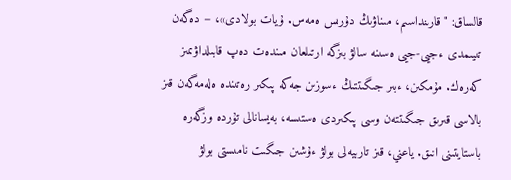قالساق: "قارىنداسىم، مىناۋىڭ دۇرىس ەمەس. ۇيات بولادى»، – دەگەن تىيىمدى ءجيى-جيى ەسىنە سالۋ بىزگە ارتىلعان مىندەت دەپ قابىلداۋىمىز كەرەك. مۇمكىن، ءبىر جىگىتتىڭ ءسوزىن جەكە پىكىر رەتىندە ەلەمەگەن قىز بالاسى قىرىق جىگىتتەن وسى پىكىردى ەستىسە، بەيسانالى تۇردە وزگەرە باستايتىنى انىق. ياعني، قىز تاربيەلى بولۋ ءۇشىن جىگىت نامىستى بولۋ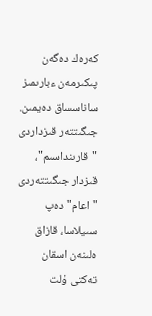كەرەك دەگەن پىكىرمەن ءبارىمىز ساناسساق دەيمىن.
جىگىتتەر قىزداردى "قارىنداسىم"، قىزدار جىگىتتەردى "اعام" دەپ سىيلاسا، قازاق ەلىنەن اسقان تەكتى ۇلت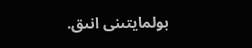بولمايتىنى انىق.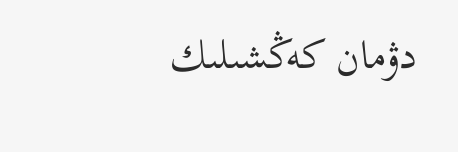دۋمان كەڭشىلىك